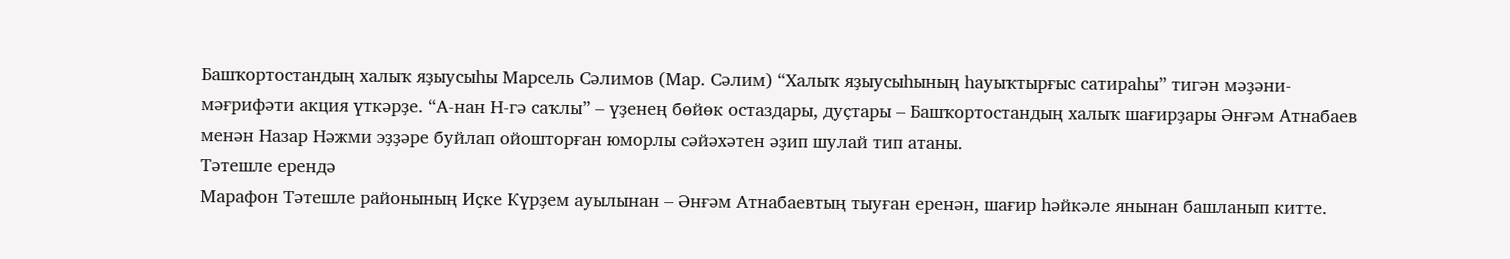Башҡортостандың халыҡ яҙыусыһы Марсель Сәлимов (Мар. Сәлим) “Халыҡ яҙыусыһының һауыҡтырғыс сатираһы” тигән мәҙәни-мәғрифәти акция үткәрҙе. “А-нан Н-гә саҡлы” – үҙенең бөйөк остаздары, дуҫтары – Башҡортостандың халыҡ шағирҙары Әнғәм Атнабаев менән Назар Нәжми эҙҙәре буйлап ойошторған юморлы сәйәхәтен әҙип шулай тип атаны.
Тәтешле ерендә
Марафон Тәтешле районының Иҫке Күрҙем ауылынан – Әнғәм Атнабаевтың тыуған еренән, шағир һәйкәле янынан башланып китте.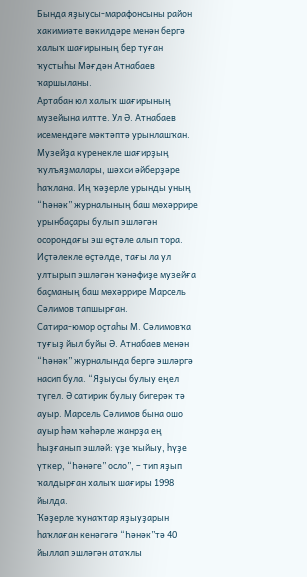Бында яҙыусы-марафонсыны район хакимиәте вәкилдәре менән бергә халыҡ шағирының бер туған ҡустыһы Мәғдән Атнабаев ҡаршыланы.
Артабан юл халыҡ шағирының музейына илтте. Ул Ә. Атнабаев исемендәге мәктәптә урынлашҡан. Музейҙа күренекле шағирҙың ҡулъяҙмалары, шәхси әйберҙәре һаҡлана. Иң ҡәҙерле урынды уның “Һәнәк” журналының баш мөхәррире урынбаҫары булып эшләгән осорондағы эш өҫтәле алып тора. Иҫтәлекле өҫтәлде, тағы ла ул ултырып эшләгән ҡәнәфиҙе музейға баҫманың баш мөхәррире Марсель Сәлимов тапшырған.
Сатира-юмор оҫтаһы М. Сәлимовҡа туғыҙ йыл буйы Ә. Атнабаев менән “Һәнәк” журналында бергә эшләргә насип була. “Яҙыусы булыу еңел түгел. Ә сатирик булыу бигерәк тә ауыр. Марсель Сәлимов бына ошо ауыр һәм ҡәһәрле жанрҙа ең һыҙғанып эшләй: үҙе ҡыйыу, һүҙе үткер, “Һәнәге” осло”, – тип яҙып ҡалдырған халыҡ шағиры 1998 йылда.
Ҡәҙерле ҡунаҡтар яҙыуҙарын һаҡлаған кенәгәгә “Һәнәк”тә 40 йыллап эшләгән атаҡлы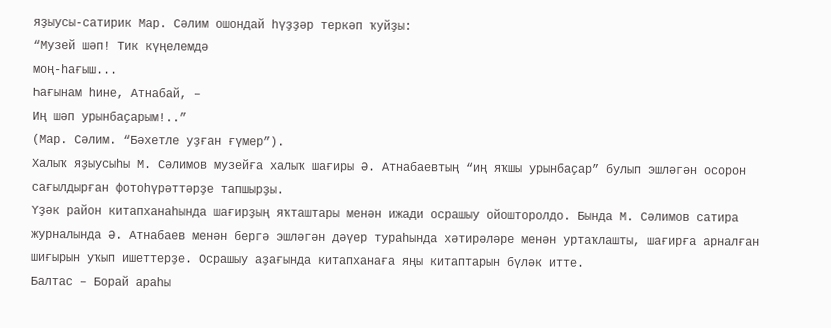яҙыусы-сатирик Мар. Сәлим ошондай һүҙҙәр теркәп ҡуйҙы:
“Музей шәп! Тик күңелемдә
моң-һағыш...
Һағынам һине, Атнабай, –
Иң шәп урынбаҫарым!..”
(Мар. Сәлим. “Бәхетле уҙған ғүмер”).
Халыҡ яҙыусыһы М. Сәлимов музейға халыҡ шағиры Ә. Атнабаевтың “иң яҡшы урынбаҫар” булып эшләгән осорон сағылдырған фотоһүрәттәрҙе тапшырҙы.
Үҙәк район китапханаһында шағирҙың яҡташтары менән ижади осрашыу ойошторолдо. Бында М. Сәлимов сатира журналында Ә. Атнабаев менән бергә эшләгән дәүер тураһында хәтирәләре менән уртаҡлашты, шағирға арналған шиғырын уҡып ишеттерҙе. Осрашыу аҙағында китапханаға яңы китаптарын бүләк итте.
Балтас – Борай араһы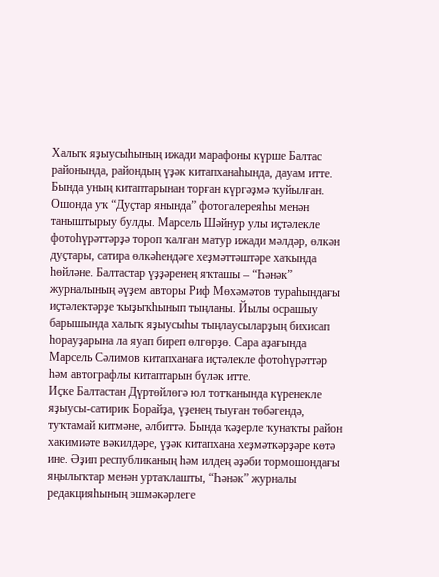Халыҡ яҙыусыһының ижади марафоны күрше Балтас районында, райондың үҙәк китапханаһында, дауам итте. Бында уның китаптарынан торған күргәҙмә ҡуйылған. Ошонда уҡ “Дуҫтар янында” фотогалереяһы менән таныштырыу булды. Марсель Шәйнур улы иҫтәлекле фотоһүрәттәрҙә тороп ҡалған матур ижади мәлдәр, өлкән дуҫтары, сатира өлкәһендәге хеҙмәттәштәре хаҡында һөйләне. Балтастар үҙҙәренең яҡташы – “Һәнәк” журналының әүҙем авторы Риф Мөхәмәтов тураһындағы иҫтәлектәрҙе ҡыҙыҡһынып тыңланы. Йылы осрашыу барышында халыҡ яҙыусыһы тыңлаусыларҙың бихисап һорауҙарына ла яуап биреп өлгөрҙө. Сара аҙағында Марсель Сәлимов китапханаға иҫтәлекле фотоһүрәттәр һәм автографлы китаптарын бүләк итте.
Иҫке Балтастан Дүртөйлөгә юл тотҡанында күренекле яҙыусы-сатирик Борайҙа, үҙенең тыуған төбәгендә, туҡтамай китмәне, әлбиттә. Бында ҡәҙерле ҡунаҡты район хакимиәте вәкилдәре, үҙәк китапхана хеҙмәткәрҙәре көтә ине. Әҙип республиканың һәм илдең әҙәби тормошондағы яңылыҡтар менән уртаҡлашты, “Һәнәк” журналы редакцияһының эшмәкәрлеге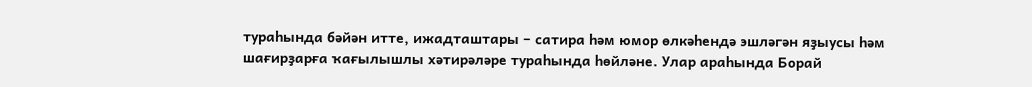тураһында бәйән итте, ижадташтары – сатира һәм юмор өлкәһендә эшләгән яҙыусы һәм шағирҙарға ҡағылышлы хәтирәләре тураһында һөйләне. Улар араһында Борай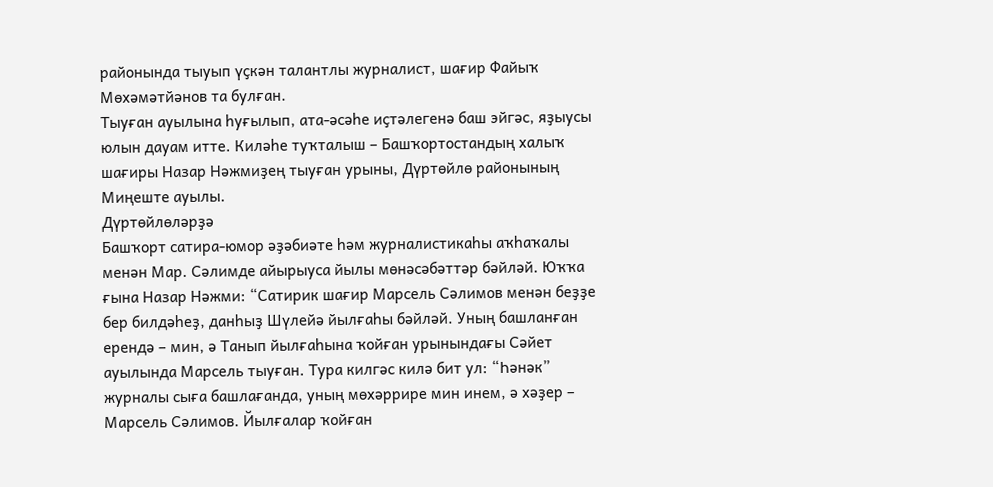районында тыуып үҫкән талантлы журналист, шағир Файыҡ Мөхәмәтйәнов та булған.
Тыуған ауылына һуғылып, ата-әсәһе иҫтәлегенә баш эйгәс, яҙыусы юлын дауам итте. Киләһе туҡталыш – Башҡортостандың халыҡ шағиры Назар Нәжмиҙең тыуған урыны, Дүртөйлө районының Миңеште ауылы.
Дүртөйлөләрҙә
Башҡорт сатира-юмор әҙәбиәте һәм журналистикаһы аҡһаҡалы менән Мар. Сәлимде айырыуса йылы мөнәсәбәттәр бәйләй. Юҡҡа ғына Назар Нәжми: “Сатирик шағир Марсель Сәлимов менән беҙҙе бер билдәһеҙ, данһыҙ Шүлейә йылғаһы бәйләй. Уның башланған ерендә – мин, ә Танып йылғаһына ҡойған урынындағы Сәйет ауылында Марсель тыуған. Тура килгәс килә бит ул: “Һәнәк” журналы сыға башлағанда, уның мөхәррире мин инем, ә хәҙер – Марсель Сәлимов. Йылғалар ҡойған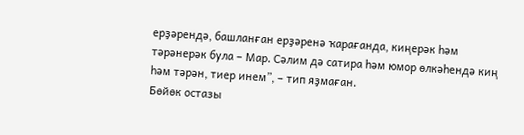ерҙәрендә, башланған ерҙәренә ҡарағанда, киңерәк һәм тәрәнерәк була – Мар. Сәлим дә сатира һәм юмор өлкәһендә киң һәм тәрән, тиер инем”, – тип яҙмаған.
Бөйөк остазы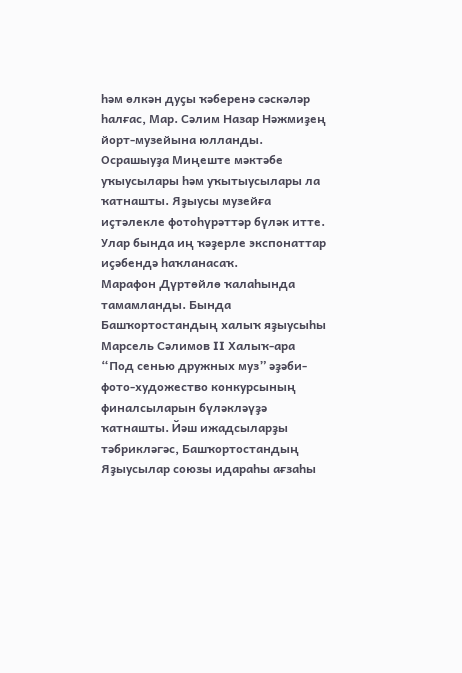һәм өлкән дуҫы ҡәберенә сәскәләр һалғас, Мар. Сәлим Назар Нәжмиҙең йорт-музейына юлланды. Осрашыуҙа Миңеште мәктәбе уҡыусылары һәм уҡытыусылары ла ҡатнашты. Яҙыусы музейға иҫтәлекле фотоһүрәттәр бүләк итте. Улар бында иң ҡәҙерле экспонаттар иҫәбендә һаҡланасаҡ.
Марафон Дүртөйлө ҡалаһында тамамланды. Бында Башҡортостандың халыҡ яҙыусыһы Марсель Сәлимов II Халыҡ-ара “Под сенью дружных муз” әҙәби-фото-художество конкурсының финалсыларын бүләкләүҙә ҡатнашты. Йәш ижадсыларҙы тәбрикләгәс, Башҡортостандың Яҙыусылар союзы идараһы ағзаһы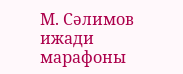М. Сәлимов ижади марафоны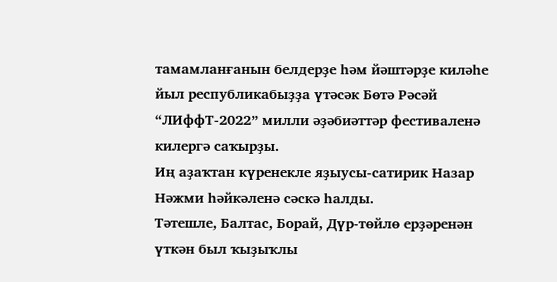тамамланғанын белдерҙе һәм йәштәрҙе киләһе йыл республикабыҙҙа үтәсәк Бөтә Рәсәй “ЛИффТ-2022” милли әҙәбиәттәр фестиваленә килергә саҡырҙы.
Иң аҙаҡтан күренекле яҙыусы-сатирик Назар Нәжми һәйкәленә сәскә һалды.
Тәтешле, Балтас, Борай, Дүр-төйлө ерҙәренән үткән был ҡыҙыҡлы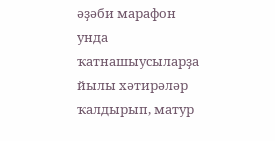әҙәби марафон унда ҡатнашыусыларҙа йылы хәтирәләр ҡалдырып, матур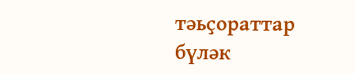тәьҫораттар бүләк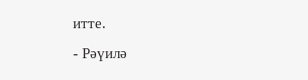итте.
- Рәүилә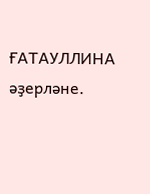ҒАТАУЛЛИНА әҙерләне.